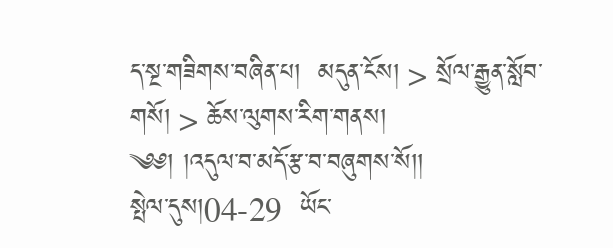ད་སྔ་གཟིགས་བཞིན་པ།  མདུན་ངོས། > སྲོལ་རྒྱུན་སློབ་གསོ། > ཆོས་ལུགས་རིག་གནས།
༄༅། །འདུལ་བ་མདོ་རྩ་བ་བཞུགས་སོ།།
སྤེལ་དུས།04-29  ཡོང་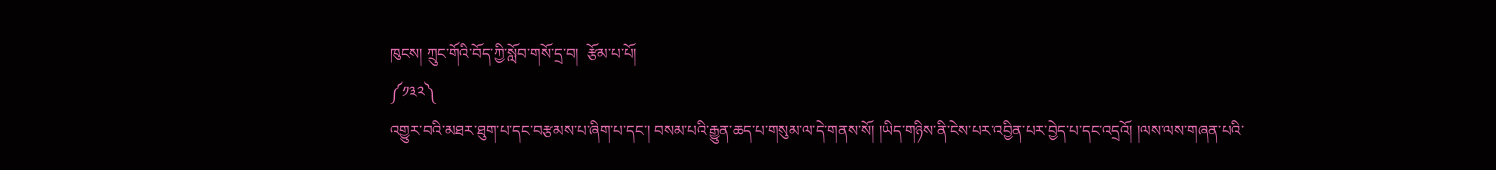ཁུངས། ཀྲུང་གོའི་བོད་ཀྱི་སློབ་གསོ་དྲ་བ།  རྩོམ་པ་པོ།
༼༡༣༢༽
འགྱུར་བའི་མཐར་ཐུག་པ་དང་བརྩམས་པ་ཞིག་པ་དང་། བསམ་པའི་རྒྱུན་ཆད་པ་གསུམ་ལ་དེ་གནས་སོ། །ཡིད་གཉིས་ནི་ངེས་པར་འབྱིན་པར་བྱེད་པ་དང་འདྲའོ། །ལས་ལས་གཞན་པའི་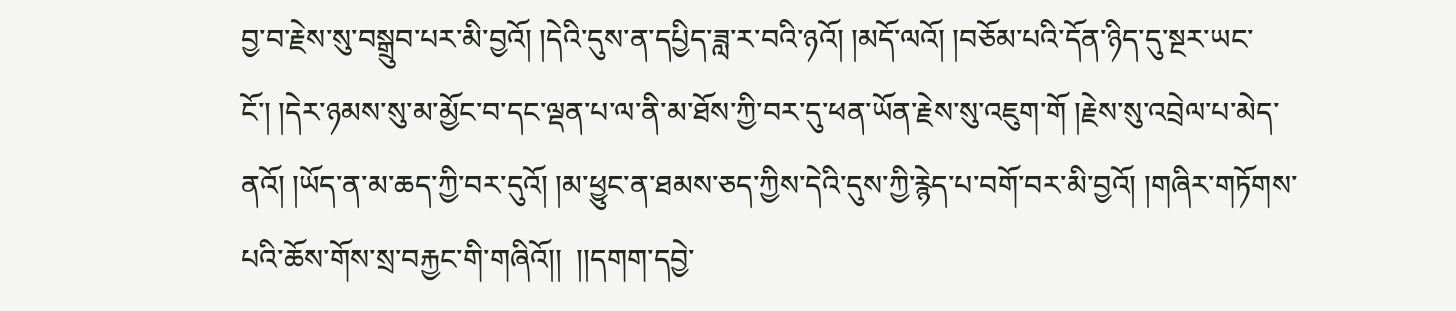བྱ་བ་རྗེས་སུ་བསྒྲུབ་པར་མི་བྱའོ། །དེའི་དུས་ན་དཔྱིད་ཟླ་ར་བའི་ཉའོ། །མདོ་ལའོ། །བཅོམ་པའི་དོན་ཉིད་དུ་སྔར་ཡང་ངོ་། །དེར་ཉམས་སུ་མ་མྱོང་བ་དང་ལྡན་པ་ལ་ནི་མ་ཐོས་ཀྱི་བར་དུ་ཕན་ཡོན་རྗེས་སུ་འཇུག་གོ །རྗེས་སུ་འབྲེལ་པ་མེད་ནའོ། །ཡོད་ན་མ་ཆད་ཀྱི་བར་དུའོ། །མ་ཕྱུང་ན་ཐམས་ཅད་ཀྱིས་དེའི་དུས་ཀྱི་རྙེད་པ་བགོ་བར་མི་བྱའོ། །གཞིར་གཏོགས་པའི་ཆོས་གོས་སྲ་བརྐྱང་གི་གཞིའོ།།  །།དགག་དབྱེ་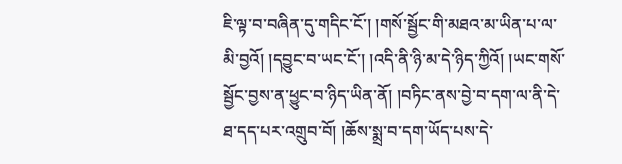ཇི་ལྟ་བ་བཞིན་དུ་གདིང་ངོ་། །གསོ་སྦྱོང་གི་མཐའ་མ་ཡིན་པ་ལ་མི་བྱའོ། །དབྱུང་བ་ཡང་ངོ་། །འདི་ནི་ཉི་མ་དེ་ཉིད་ཀྱིའོ། །ཡང་གསོ་སྦྱོང་བྱས་ན་ཕྱུང་བ་ཉིད་ཡིན་ནོ། །བཏིང་ནས་བྱེ་བ་དག་ལ་ནི་དེ་ཐ་དད་པར་འགྲུབ་བོ། །ཆོས་སྨྲ་བ་དག་ཡོད་པས་དེ་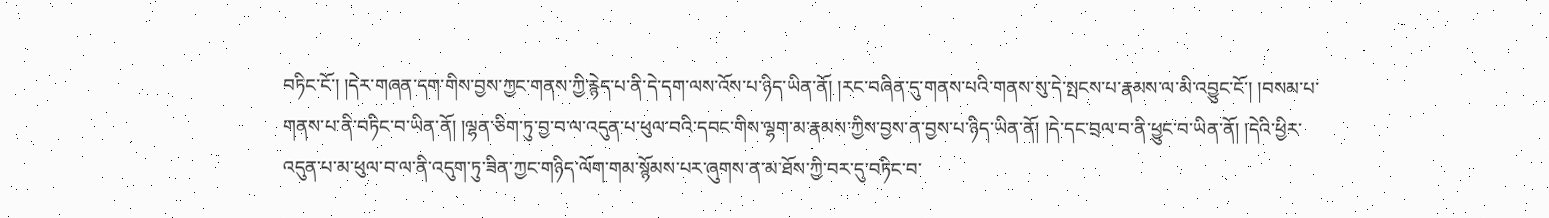བཏིང་ངོ་། །དེར་གཞན་དག་གིས་བྱས་ཀྱང་གནས་ཀྱི་རྙེད་པ་ནི་དེ་དག་ལས་འོས་པ་ཉིད་ཡིན་ནོ། །རང་བཞིན་དུ་གནས་པའི་གནས་སུ་དེ་སྤངས་པ་རྣམས་ལ་མི་འབྱུང་ངོ་། །བསམ་པ་གནས་པ་ནི་བཏིང་བ་ཡིན་ནོ། །ལྷན་ཅིག་ཏུ་བྱ་བ་ལ་འདུན་པ་ཕུལ་བའི་དབང་གིས་ལྷག་མ་རྣམས་ཀྱིས་བྱས་ན་བྱས་པ་ཉིད་ཡིན་ནོ། །དེ་དང་བྲལ་བ་ནི་ཕྱུང་བ་ཡིན་ནོ། །དེའི་ཕྱིར་འདུན་པ་མ་ཕུལ་བ་ལ་ནི་འདུག་ཏུ་ཟིན་ཀྱང་གཉིད་ལོག་གམ་སྙོམས་པར་ཞུགས་ན་མ་ཐོས་ཀྱི་བར་དུ་བཏིང་བ་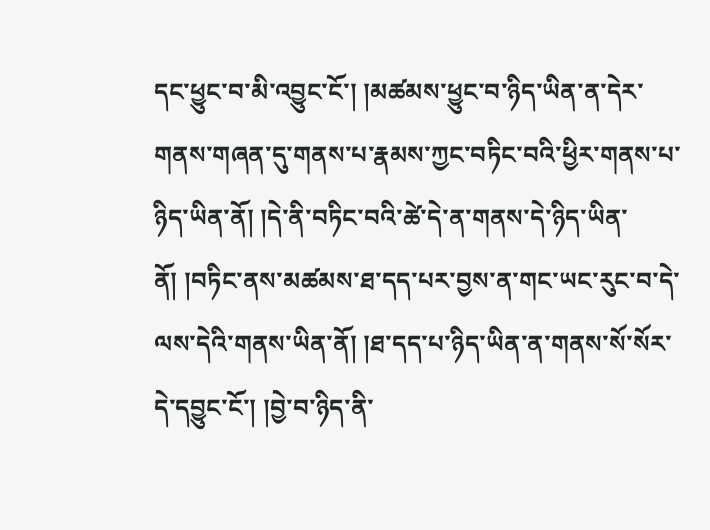དང་ཕྱུང་བ་མི་འབྱུང་ངོ་། །མཚམས་ཕྱུང་བ་ཉིད་ཡིན་ན་དེར་གནས་གཞན་དུ་གནས་པ་རྣམས་ཀྱང་བཏིང་བའི་ཕྱིར་གནས་པ་ཉིད་ཡིན་ནོ། །དེ་ནི་བཏིང་བའི་ཚེ་དེ་ན་གནས་དེ་ཉིད་ཡིན་ནོ། །བཏིང་ནས་མཚམས་ཐ་དད་པར་བྱས་ན་གང་ཡང་རུང་བ་དེ་ལས་དེའི་གནས་ཡིན་ནོ། །ཐ་དད་པ་ཉིད་ཡིན་ན་གནས་སོ་སོར་དེ་དབྱུང་ངོ་། །བྱེ་བ་ཉིད་ནི་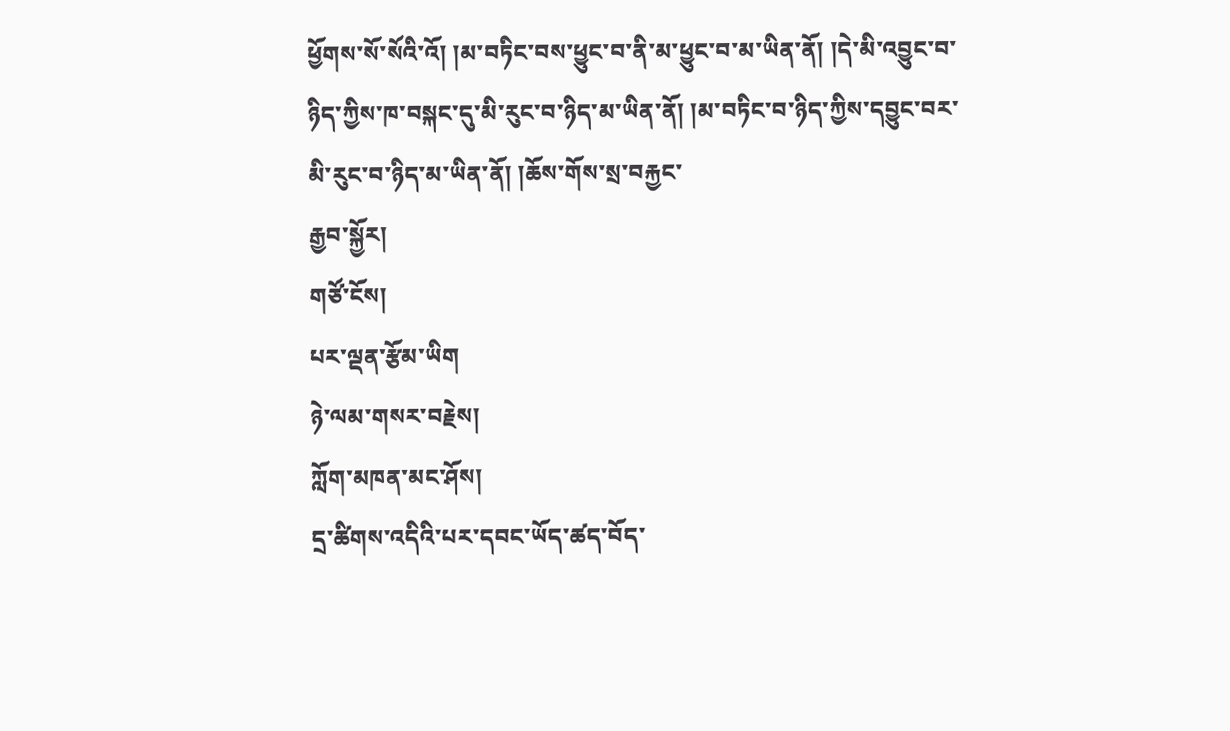ཕྱོགས་སོ་སོའི་འོ། །མ་བཏིང་བས་ཕྱུང་བ་ནི་མ་ཕྱུང་བ་མ་ཡིན་ནོ། །དེ་མི་འབྱུང་བ་ཉིད་ཀྱིས་ཁ་བསྐང་དུ་མི་རུང་བ་ཉིད་མ་ཡིན་ནོ། །མ་བཏིང་བ་ཉིད་ཀྱིས་དབྱུང་བར་མི་རུང་བ་ཉིད་མ་ཡིན་ནོ། །ཆོས་གོས་སྲ་བརྐྱང་
རྒྱབ་སྐྱོར།
གཙོ་ངོས།
པར་ལྡན་རྩོམ་ཡིག
ཉེ་ལམ་གསར་བརྗེས།
ཀློག་མཁན་མང་ཤོས།
དྲ་ཚིགས་འདིའི་པར་དབང་ཡོད་ཚད་བོད་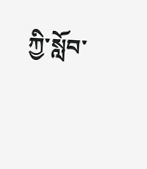ཀྱི་སློབ་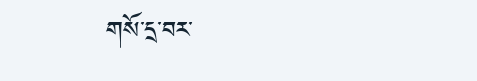གསོ་དྲ་བར་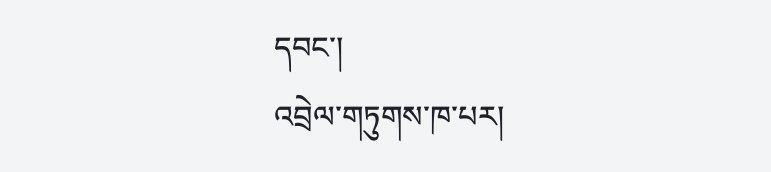དབང་།
འབྲེལ་གཏུགས་ཁ་པར།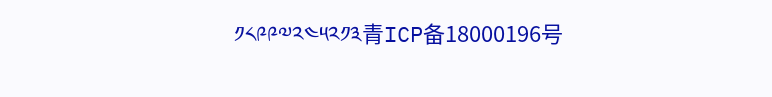༡༨༩༩༧༢༤༥༢༡༣青ICP备18000196号